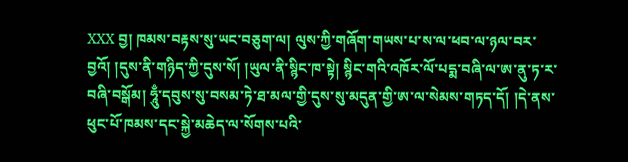XXX བྱ། ཁམས་བརྟས་སུ་ཡང་བཅུག་ལ། ལུས་ཀྱི་གཞོག་གཡས་པ་ས་ལ་ཕབ་ལ་ཉལ་བར་བྱའོ། །དུས་ནི་གཉིད་ཀྱི་དུས་སོ། །ཡུལ་ནི་སྙིང་ཁ་སྟེ། སྙིང་གའི་འཁོར་ལོ་པདྨ་བཞི་ལ་ཨ་ནུ་ཏ་ར་བཞི་བསྒོམ། ཧཱུྃ་དབུས་སུ་བསམ་ཏེ་ཐ་མལ་གྱི་དུས་སུ་མདུན་གྱི་ཨ་ལ་སེམས་གཏད་དོ། །དེ་ནས་ཕུང་པོ་ཁམས་དང་སྐྱེ་མཆེད་ལ་སོགས་པའི་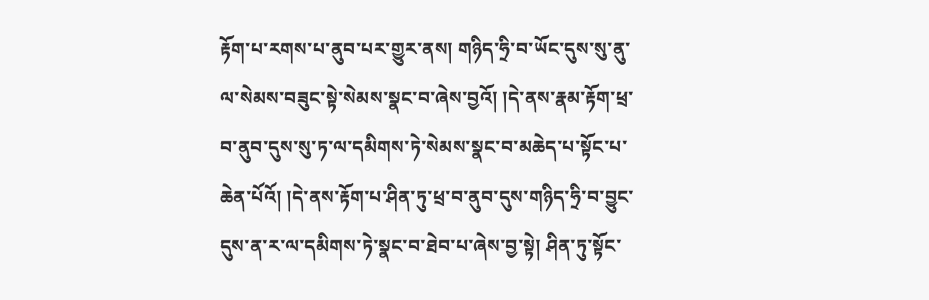རྟོག་པ་རགས་པ་ནུབ་པར་གྱུར་ནས། གཉིད་ཧྲི་བ་ཡོང་དུས་སུ་ནུ་ལ་སེམས་བཟུང་སྟེ་སེམས་སྣང་བ་ཞེས་བྱའོ། །དེ་ནས་རྣམ་རྟོག་ཕྲ་བ་ནུབ་དུས་སུ་ཏ་ལ་དམིགས་ཏེ་སེམས་སྣང་བ་མཆེད་པ་སྟོང་པ་ཆེན་པོའོ། །དེ་ནས་རྟོག་པ་ཤིན་ཏུ་ཕྲ་བ་ནུབ་དུས་གཉིད་ཧྲི་བ་བྱུང་དུས་ན་ར་ལ་དམིགས་ཏེ་སྣང་བ་ཐེབ་པ་ཞེས་བྱ་སྟེ། ཤིན་ཏུ་སྟོང་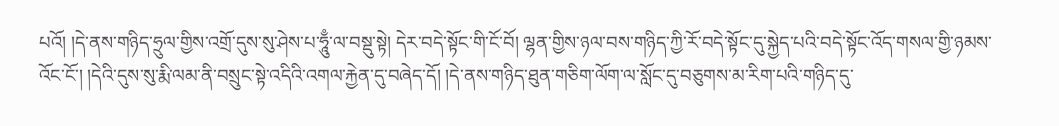པའོ། །དེ་ནས་གཉིད་ཧྲུལ་གྱིས་འགྲོ་དུས་སུ་ཤེས་པ་ཧཱུྃ་ལ་བསྡུ་སྟེ། དེར་བདེ་སྟོང་གི་ངོ་བོ། ལྷན་གྱིས་ཉལ་བས་གཉིད་ཀྱི་རོ་བདེ་སྟོང་དུ་སྐྱེད་པའི་བདེ་སྟོང་འོད་གསལ་གྱི་ཉམས་འོང་ངོ་། །དེའི་དུས་སུ་རྨི་ལམ་ནི་བསྲུང་སྟེ་འདིའི་འགལ་རྐྱེན་དུ་བཞེད་དོ། །དེ་ནས་གཉིད་ཐུན་གཅིག་ལོག་ལ་སློང་དུ་བཅུགས་མ་རིག་པའི་གཉིད་དུ་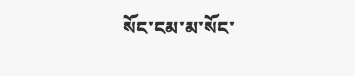སོང་ངམ་མ་སོང་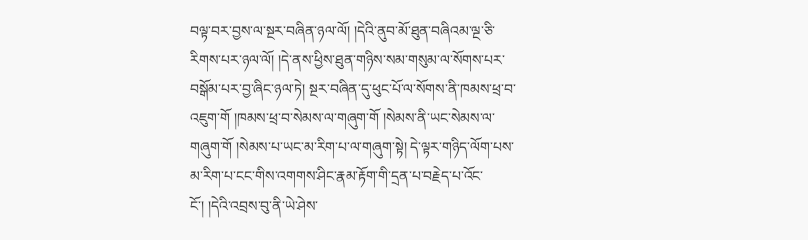བལྟ་བར་བྱས་ལ་སྔར་བཞིན་ཉལ་ལོ། །དེའི་ནུབ་མོ་ཐུན་བཞིའམ་ལྔ་ཅི་རིགས་པར་ཉལ་ལོ། །དེ་ནས་ཕྱིས་ཐུན་གཉིས་སམ་གསུམ་ལ་སོགས་པར་བསྒོམ་པར་བྱ་ཞིང་ཉལ་ཏེ། སྔར་བཞིན་དུ་ཕུང་པོ་ལ་སོགས་ནི་ཁམས་ཕྲ་བ་འཇུག་གོ །ཁམས་ཕྲ་བ་སེམས་ལ་གཞུག་གོ །སེམས་ནི་ཡང་སེམས་ལ་གཞུག་གོ །སེམས་པ་ཡང་མ་རིག་པ་ལ་གཞུག་སྟེ། དེ་ལྟར་གཉིད་ལོག་པས་མ་རིག་པ་ངང་གིས་འགགས་ཤིང་རྣམ་རྟོག་གི་དྲན་པ་བརྗེད་པ་འོང་ངོ་། །དེའི་འབྲས་བུ་ནི་ཡེ་ཤེས་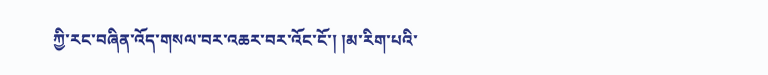ཀྱི་རང་བཞིན་འོད་གསལ་བར་འཆར་བར་འོང་ངོ་། །མ་རིག་པའི་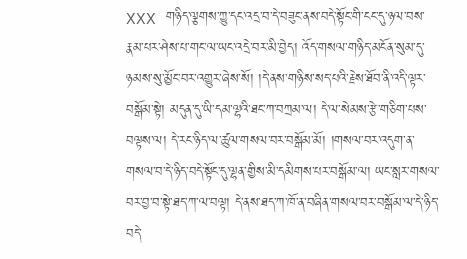XXX གཉིད་ལྕགས་ཀྱུ་དང་འདྲ་བ་དེ་བཟུང་ནས་བདེ་སྟོང་གི་ངང་དུ་ཉལ་བས་རྣམ་པར་ཤེས་པ་གང་ལ་ཡང་འདྲེ་བར་མི་བྱེད། འོད་གསལ་གཉིད་མངོན་སུམ་དུ་ཉམས་སུ་མྱོང་བར་འགྱུར་ཞེས་སོ། །དེ་ནས་གཉིས་སད་པའི་རྗེས་ཐོབ་ནི་འདི་ལྟར་བསྒོམ་སྟེ། མདུན་དུ་ཡི་དམ་ལྷའི་ཐང་ཀ་བཀྲམ་ལ། དེ་ལ་སེམས་རྩེ་གཅིག་པས་བལྟས་ལ། དེ་རང་ཉིད་ལ་ཚུལ་གསལ་བར་བསྒོམ་མོ། །གསལ་བར་འདུག་ན་གསལ་བ་དེ་ཉིད་བདེ་སྟོང་དུ་ལྷན་གྱིས་མི་དམིགས་པར་བསྒོམ་ལ། ཡང་སླར་གསལ་བར་བྱ་བ་སྟེ་ཐད་ཀ་ལ་བལྟ། དེ་ནས་ཐད་ཀ་ཁོ་ན་བཞིན་གསལ་བར་བསྒོམ་ལ་དེ་ཉིད་བདེ་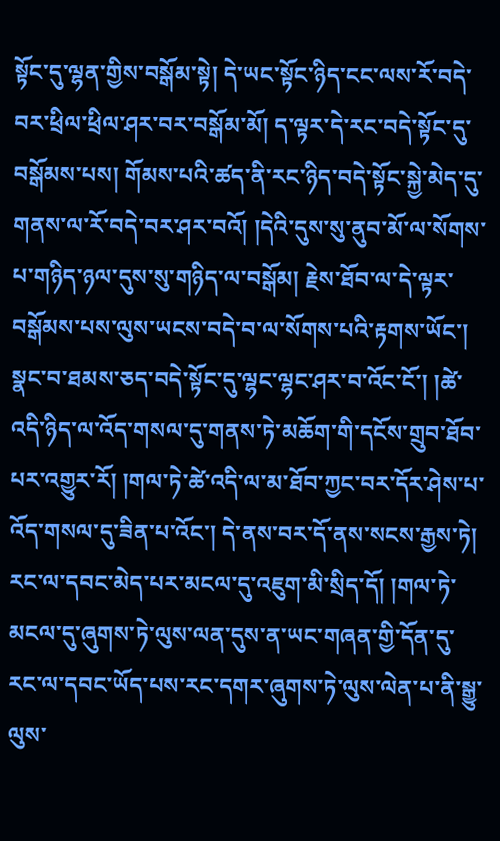སྟོང་དུ་ལྷན་གྱིས་བསྒོམ་སྟེ། དེ་ཡང་སྟོང་ཉིད་ངང་ལས་རོ་བདེ་བར་ཕྲིལ་ཕྲིལ་ཤར་བར་བསྒོམ་མོ། ད་ལྟར་དེ་རང་བདེ་སྟོང་དུ་བསྒོམས་པས། གོམས་པའི་ཚད་ནི་རང་ཉིད་བདེ་སྟོང་སྐྱེ་མེད་དུ་གནས་ལ་རོ་བདེ་བར་ཤར་བའོ། །དེའི་དུས་སུ་ནུབ་མོ་ལ་སོགས་པ་གཉིད་ཉལ་དུས་སུ་གཉིད་ལ་བསྒོམ། རྗེས་ཐོབ་ལ་དེ་ལྟར་བསྒོམས་པས་ལུས་ཡངས་བདེ་བ་ལ་སོགས་པའི་རྟགས་ཡོང་། སྣང་བ་ཐམས་ཅད་བདེ་སྟོང་དུ་ལྷང་ལྷང་ཤར་བ་འོང་ངོ་། །ཚེ་འདི་ཉིད་ལ་འོད་གསལ་དུ་གནས་ཏེ་མཆོག་གི་དངོས་གྲུབ་ཐོབ་པར་འགྱུར་རོ། །གལ་ཏེ་ཚེ་འདི་ལ་མ་ཐོབ་ཀྱང་བར་དོར་ཤེས་པ་འོད་གསལ་དུ་ཟིན་པ་འོང་། དེ་ནས་བར་དོ་ནས་སངས་རྒྱས་ཏེ། རང་ལ་དབང་མེད་པར་མངལ་དུ་འཇུག་མི་སྲིད་དོ། །གལ་ཏེ་མངལ་དུ་ཞུགས་ཏེ་ལུས་ལན་དུས་ན་ཡང་གཞན་གྱི་དོན་དུ་རང་ལ་དབང་ཡོད་པས་རང་དགར་ཞུགས་ཏེ་ལུས་ལེན་པ་ནི་སྒྱུ་ལུས་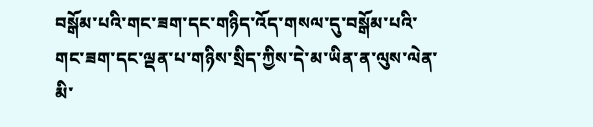བསྒོམ་པའི་གང་ཟག་དང་གཉིད་འོད་གསལ་དུ་བསྒོམ་པའི་གང་ཟག་དང་ལྡན་པ་གཉིས་སྲིད་ཀྱིས་དེ་མ་ཡིན་ན་ལུས་ལེན་མི་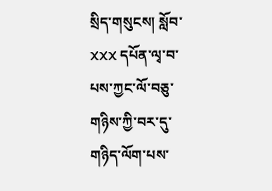སྲིད་གསུངས། སློབ་
XXX དཔོན་ལྭ་བ་པས་ཀྱང་ལོ་བཅུ་གཉིས་ཀྱི་བར་དུ་གཉིད་ལོག་པས་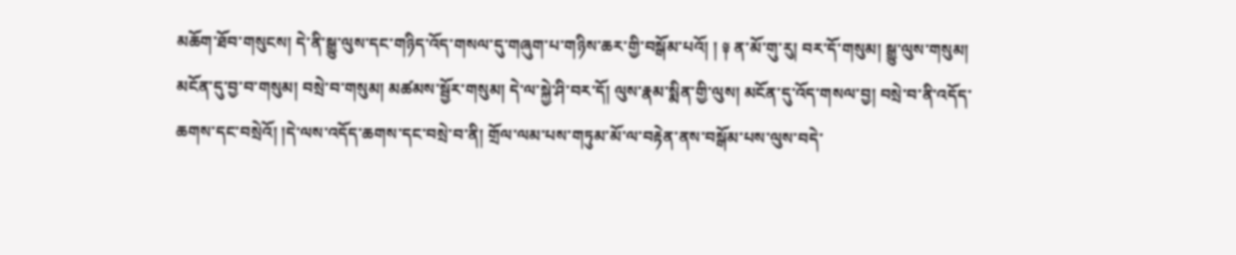མཆོག་ཐོབ་གསུངས། དེ་ནི་སྒྱུ་ལུས་དང་གཉིད་འོད་གསལ་དུ་གཞུག་པ་གཉིས་ཆར་གྱི་བསྒོམ་པའོ། ། ༈ ན་མོ་གུ་རུ། བར་དོ་གསུམ། སྒྱུ་ལུས་གསུམ། མངོན་དུ་བྱ་བ་གསུམ། བསྲེ་བ་གསུམ། མཚམས་སྦྱོར་གསུམ། དེ་ལ་སྐྱེ་ཤི་བར་དོ། ལུས་རྣམ་སྨིན་གྱི་ལུས། མངོན་དུ་འོད་གསལ་བྱ། བསྲེ་བ་ནི་འདོད་ཆགས་དང་བསྲེའོ། །དེ་ལས་འདོད་ཆགས་དང་བསྲེ་བ་ནི། གྲོལ་ལམ་པས་གཏུམ་མོ་ལ་བརྟེན་ནས་བསྒོམ་པས་ལུས་བདེ་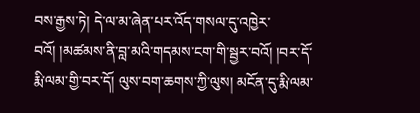བས་རྒྱས་ཏེ། དེ་ལ་མ་ཞེན་པར་འོད་གསལ་དུ་འཁྱེར་བའོ། །མཚམས་ནི་བླ་མའི་གདམས་ངག་གི་སྦྱར་བའོ། །བར་དོ་རྨི་ལམ་གྱི་བར་དོ། ལུས་བག་ཆགས་ཀྱི་ལུས། མངོན་དུ་རྨི་ལམ་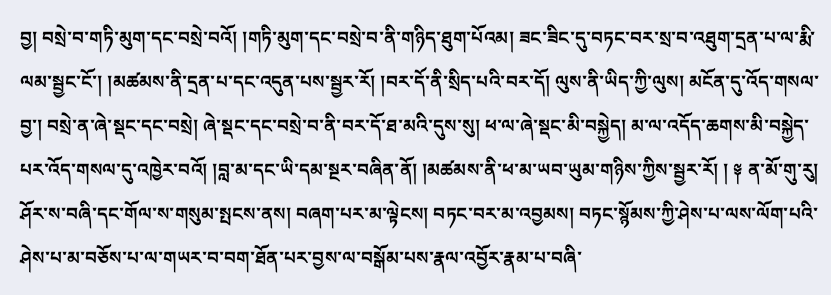བྱ། བསྲེ་བ་གཏི་མུག་དང་བསྲེ་བའོ། །གཏི་མུག་དང་བསྲེ་བ་ནི་གཉིད་ཐུག་པོའམ། ཟང་ཟིང་དུ་བཏང་བར་སྲ་བ་འཐུག་དྲན་པ་ལ་རྨི་ལམ་སྦྱང་ངོ་། །མཚམས་ནི་དྲན་པ་དང་འདུན་པས་སྦྱར་རོ། །བར་དོ་ནི་སྲིད་པའི་བར་དོ། ལུས་ནི་ཡིད་ཀྱི་ལུས། མངོན་དུ་འོད་གསལ་བྱ་། བསྲེ་ན་ཞེ་སྡང་དང་བསྲེ། ཞེ་སྡང་དང་བསྲེ་བ་ནི་བར་དོ་ཐ་མའི་དུས་སུ། ཕ་ལ་ཞེ་སྡང་མི་བསྐྱེད། མ་ལ་འདོད་ཆགས་མི་བསྐྱེད་པར་འོད་གསལ་དུ་འཁྱེར་བའོ། །བླ་མ་དང་ཡི་དམ་སྔར་བཞིན་ནོ། །མཚམས་ནི་ཕ་མ་ཡབ་ཡུམ་གཉིས་ཀྱིས་སྦྱར་རོ། ། ༈ ན་མོ་གུ་རུ། ཤོར་ས་བཞི་དང་གོལ་ས་གསུམ་སྤངས་ནས། བཞག་པར་མ་ལྟེངས། བཏང་བར་མ་འབྱམས། བཏང་སྙོམས་ཀྱི་ཤེས་པ་ལས་ལོག་པའི་ཤེས་པ་མ་བཅོས་པ་ལ་གཡར་བ་བག་ཐོན་པར་བྱས་ལ་བསྒོམ་པས་རྣལ་འབྱོར་རྣམ་པ་བཞི་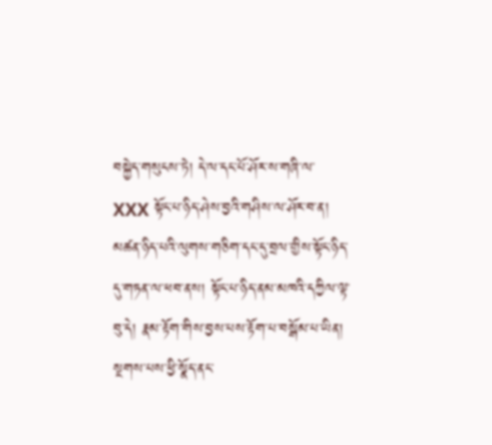བསྐྱེད་གསུངས་ཏེ། དེ་ལ་དང་པོ་ཤོར་ས་གཞི་ལ་
XXX སྟོང་པ་ཉིད་ཤེས་བྱའི་གཤིས་ལ་ཤོར་བ་ན། མཚན་ཉིད་པའི་ལུགས་གཅིག་དང་དུ་བྲལ་གྱིས་སྟོང་ཉིད་དུ་གཏན་ལ་ཕབ་ནས། སྟོང་པ་ཉིད་ནམ་མཁའི་དཀྱིལ་ལྟ་བུ་དེ། རྣམ་རྟོག་གིས་བྱས་པས་རྟོག་པ་བསྒོམ་པ་ཡིན། སྔགས་པས་ཕྱི་སྣོད་ནང་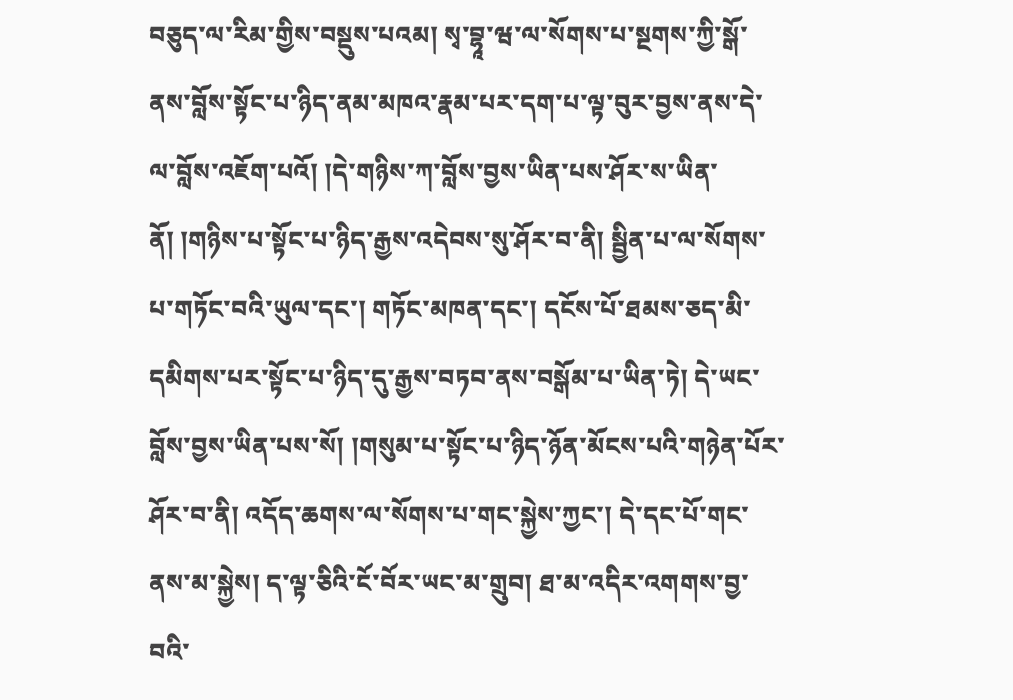བཅུད་ལ་རིམ་གྱིས་བསྡུས་པའམ། སྭ་བྷཱ་ཝ་ལ་སོགས་པ་སྔགས་ཀྱི་སྒོ་ནས་བློས་སྟོང་པ་ཉིད་ནམ་མཁའ་རྣམ་པར་དག་པ་ལྟ་བུར་བྱས་ནས་དེ་ལ་བློས་འཇོག་པའོ། །དེ་གཉིས་ཀ་བློས་བྱས་ཡིན་པས་ཤོར་ས་ཡིན་ནོ། །གཉིས་པ་སྟོང་པ་ཉིད་རྒྱས་འདེབས་སུ་ཤོར་བ་ནི། སྦྱིན་པ་ལ་སོགས་པ་གཏོང་བའི་ཡུལ་དང་། གཏོང་མཁན་དང་། དངོས་པོ་ཐམས་ཅད་མི་དམིགས་པར་སྟོང་པ་ཉིད་དུ་རྒྱས་བཏབ་ནས་བསྒོམ་པ་ཡིན་ཏེ། དེ་ཡང་བློས་བྱས་ཡིན་པས་སོ། །གསུམ་པ་སྟོང་པ་ཉིད་ཉོན་མོངས་པའི་གཉེན་པོར་ཤོར་བ་ནི། འདོད་ཆགས་ལ་སོགས་པ་གང་སྐྱེས་ཀྱང་། དེ་དང་པོ་གང་ནས་མ་སྐྱེས། ད་ལྟ་ཅིའི་ངོ་བོར་ཡང་མ་གྲུབ། ཐ་མ་འདིར་འགགས་བྱ་བའི་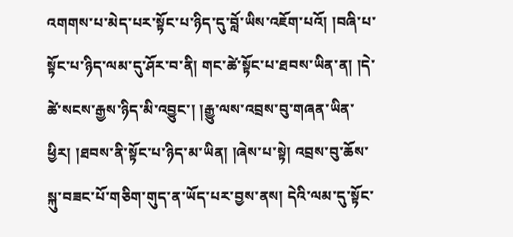འགགས་པ་མེད་པར་སྟོང་པ་ཉིད་དུ་བློ་ཡིས་འཇོག་པའོ། །བཞི་པ་སྟོང་པ་ཉིད་ལམ་དུ་ཤོར་བ་ནི། གང་ཚེ་སྟོང་པ་ཐབས་ཡིན་ན། །དེ་ཚེ་སངས་རྒྱས་ཉིད་མི་འབྱུང་། །རྒྱུ་ལས་འབྲས་བུ་གཞན་ཡིན་ཕྱིར། །ཐབས་ནི་སྟོང་པ་ཉིད་མ་ཡིན། །ཞེས་པ་སྟེ། འབྲས་བུ་ཆོས་སྐུ་བཟང་པོ་གཅིག་གུད་ན་ཡོད་པར་བྱས་ནས། དེའི་ལམ་དུ་སྟོང་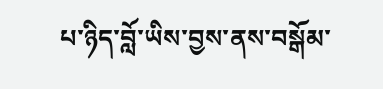པ་ཉིད་བློ་ཡིས་བྱས་ནས་བསྒོམ་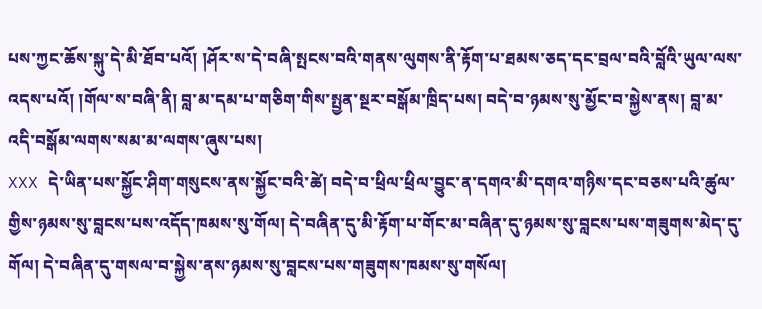པས་ཀྱང་ཆོས་སྐུ་དེ་མི་ཐོབ་པའོ། །ཤོར་ས་དེ་བཞི་སྤངས་བའི་གནས་ལུགས་ནི་རྟོག་པ་ཐམས་ཅད་དང་བྲལ་བའི་བློའི་ཡུལ་ལས་འདས་པའོ། །གོལ་ས་བཞི་ནི། བླ་མ་དམ་པ་གཅིག་གིས་སྤྱན་སྔར་བསྒོམ་ཁྲིད་པས། བདེ་བ་ཉམས་སུ་མྱོང་བ་སྐྱེས་ནས། བླ་མ་འདི་བསྒོམ་ལགས་སམ་མ་ལགས་ཞུས་པས།
XXX དེ་ཡིན་པས་སྐྱོང་ཤིག་གསུངས་ནས་སྐྱོང་བའི་ཚེ། བདེ་བ་ཕྲིལ་ཕྲིལ་བྱུང་ན་དགའ་མི་དགའ་གཉིས་དང་བཅས་པའི་ཚུལ་གྱིས་ཉམས་སུ་བླངས་པས་འདོད་ཁམས་སུ་གོལ། དེ་བཞིན་དུ་མི་རྟོག་པ་གོང་མ་བཞིན་དུ་ཉམས་སུ་བླངས་པས་གཟུགས་མེད་དུ་གོལ། དེ་བཞིན་དུ་གསལ་བ་སྐྱེས་ནས་ཉམས་སུ་བླངས་པས་གཟུགས་ཁམས་སུ་གསོལ།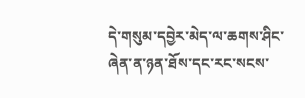དེ་གསུམ་དབྱེར་མེད་ལ་ཆགས་ཤིང་ཞེན་ན་ཉན་ཐོས་དང་རང་སངས་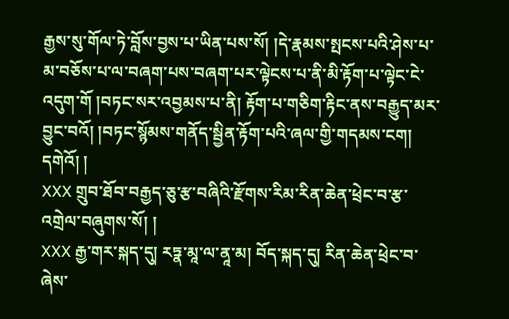རྒྱས་སུ་གོལ་ཏེ་བློས་བྱས་པ་ཡིན་པས་སོ། །དེ་རྣམས་སྤངས་པའི་ཤེས་པ་མ་བཅོས་པ་ལ་བཞག་པས་བཞག་པར་ལྟེངས་པ་ནི་མི་རྟོག་པ་ལྟེང་ངེ་འདུག་གོ །བཏང་སར་འབྱམས་པ་ནི། རྟོག་པ་གཅིག་རྟིང་ནས་བརྒྱུད་མར་བྱུང་བའོ། །བཏང་སྙོམས་གནོད་སྦྱིན་རྟོག་པའི་ཞལ་གྱི་གདམས་ངག། དགེའོ། །
XXX གྲུབ་ཐོབ་བརྒྱད་ཅུ་རྩ་བཞིའི་རྫོགས་རིམ་རིན་ཆེན་ཕྲེང་བ་རྩ་འགྲེལ་བཞུགས་སོ། །
XXX རྒྱ་གར་སྐད་དུ། རཏྣ་མཱ་ལ་ནཱ་མ། བོད་སྐད་དུ། རིན་ཆེན་ཕྲེང་བ་ཞེས་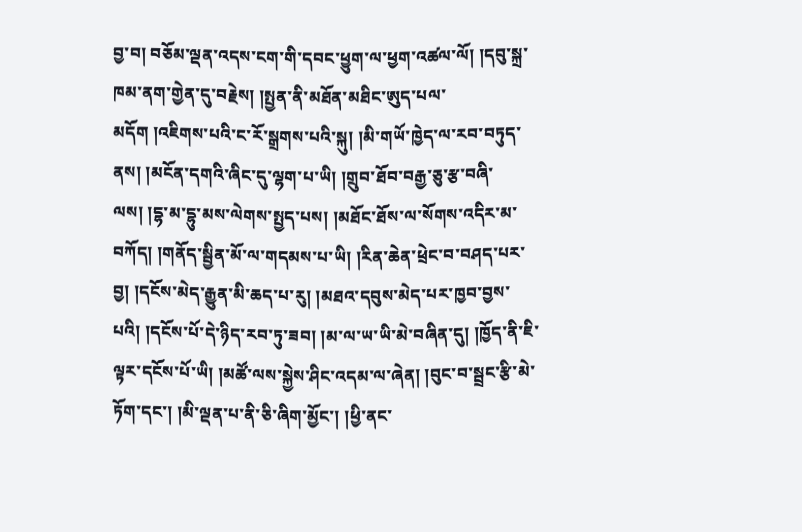བྱ་བ། བཅོམ་ལྡན་འདས་ངག་གི་དབང་ཕྱུག་ལ་ཕྱག་འཚལ་ལོ། །དབུ་སྐྲ་ཁམ་ནག་གྱེན་དུ་བརྗེས། །སྤྱན་ནི་མཐོན་མཐིང་ཨུད་པལ་མདོག །འཇིགས་པའི་ང་རོ་སྒྲགས་པའི་སྐུ། །མི་གཡོ་ཁྱེད་ལ་རབ་བཏུད་ནས། །མངོན་དགའི་ཞིང་དུ་ལྷག་པ་ཡི། །གྲུབ་ཐོབ་བརྒྱ་ཅུ་རྩ་བཞི་ལས། །དྷ་མ་དྷུ་མས་ལེགས་སྤྱད་པས། །མཐོང་ཐོས་ལ་སོགས་འདིར་མ་བཀོད། །གནོད་སྦྱིན་མོ་ལ་གདམས་པ་ཡི། །རིན་ཆེན་ཕྲེང་བ་བཤད་པར་བྱ། །དངོས་མེད་རྒྱུན་མི་ཆད་པ་རུ། །མཐའ་དབུས་མེད་པར་ཁྱབ་བྱས་པའི། །དངོས་པོ་དེ་ཉིད་རབ་ཏུ་ཟབ། །མ་ལ་ཡ་ཡི་མེ་བཞིན་དུ། །ཁྱོད་ནི་ཇི་ལྟར་དངོས་པོ་ཡི། །མཚོ་ལས་སྐྱེས་ཤིང་འདམ་ལ་ཞེན། །བུང་བ་སྦྲང་རྩི་མེ་ཏོག་དང་། །མི་ལྡན་པ་ནི་ཅི་ཞིག་མྱོང་། །ཕྱི་ནང་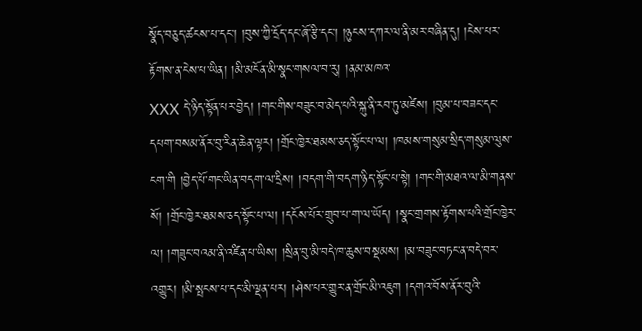སྣོད་བཅུད་ཚངས་པ་དང་། །བུས་ཀྱི་དྲོད་དང་ཞོ་རྩི་དང་། །ཉུངས་དཀར་ལ་ནི་མར་བཞིན་དུ། །ངེས་པར་རྟོགས་ན་ངེས་པ་ཡིན། །མི་མངོན་མི་སྣང་གསལ་བ་རུ། །ནམ་མཁའ་
XXX དེ་ཉིད་སྟོན་པར་བྱེད། །གང་གིས་བཟུང་བ་མེད་པའི་སྐུ་ནི་རབ་ཏུ་མཛེས། །བུམ་པ་བཟང་དང་དཔག་བསམ་ནོར་བུ་རིན་ཆེན་ལྟར། །གྲོང་ཁྱེར་ཐམས་ཅད་སྟོང་པ་ལ། །ཁམས་གསུམ་སྲིད་གསུམ་ལུས་ངག་གི །བྱེད་པོ་གང་ཡིན་བདག་ལ་དྲིས། །བདག་གི་བདག་ཉིད་སྟོང་པ་སྟེ། །གང་གི་མཐའ་ལ་མི་གནས་སོ། །གྲོང་ཁྱེར་ཐམས་ཅད་སྟོང་པ་ལ། །དངོས་པོར་གྲུབ་པ་ག་ལ་ཡོད། །སྣང་གྲགས་རྟོགས་པའི་གྲོང་ཁྱེར་ལ། །གཟུང་བའམ་ནི་འཛིན་པ་ཡིས། །སྲིན་བུ་མི་བདེ་ཁ་ཆུས་བསྡམས། །མ་བཟུང་བཏང་ན་བདེ་བར་འགྱུར། །མི་སྤངས་པ་དང་མི་ལྡན་པར། །ཤེས་པར་གྱུར་ན་གྲོང་མི་འཇུག །དགའ་བོས་ནོར་བུའི་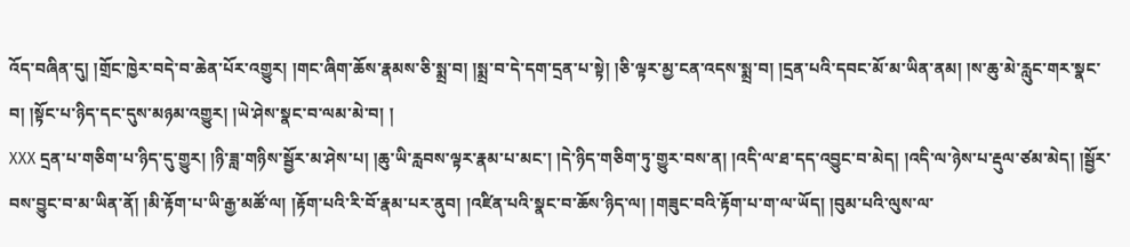འོད་བཞིན་དུ། །གྲོང་ཁྱེར་བདེ་བ་ཆེན་པོར་འགྱུར། །གང་ཞིག་ཆོས་རྣམས་ཅི་སྨྲ་བ། །སྨྲ་བ་དེ་དག་དྲན་པ་སྟེ། །ཅི་ལྟར་མྱ་ངན་འདས་སྨྲ་བ། །དྲན་པའི་དབང་མོ་མ་ཡིན་ནམ། །ས་ཆུ་མེ་རླུང་གར་སྣང་བ། །སྟོང་པ་ཉིད་དང་དུས་མཉམ་འགྱུར། །ཡེ་ཤེས་སྣང་བ་ལམ་མེ་བ། །
XXX དྲན་པ་གཅིག་པ་ཉིད་དུ་གྱུར། །ཉི་ཟླ་གཉིས་སྦྱོར་མ་ཤེས་པ། །ཆུ་ཡི་རླབས་ལྟར་རྣམ་པ་མང་། །དེ་ཉིད་གཅིག་ཏུ་གྱུར་བས་ན། །འདི་ལ་ཐ་དད་འབྱུང་བ་མེད། །འདི་ལ་ཉེས་པ་རྡུལ་ཙམ་མེད། །སྦྱོར་བས་བྱུང་བ་མ་ཡིན་ནོ། །མི་རྟོག་པ་ཡི་རྒྱ་མཚོ་ལ། །རྟོག་པའི་རི་བོ་རྣམ་པར་ནུབ། །འཛིན་པའི་སྣང་བ་ཆོས་ཉིད་ལ། །གཟུང་བའི་རྟོག་པ་ག་ལ་ཡོད། །བུམ་པའི་ལུས་ལ་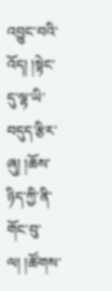འབྱུང་བའི་འོད། །སྟེང་དུ་ལྷ་ཡི་བདུད་རྩིར་ཞུ། །ཆོས་ཉིད་ཀྱི་ནི་གོང་བུ་ལ། །ཚོགས་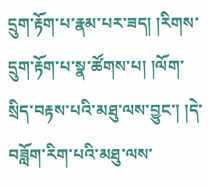དྲུག་རྟོག་པ་རྣམ་པར་ཟད། །རིགས་དྲུག་རྟོག་པ་སྣ་ཚོགས་པ། །ལོག་སྲིད་བརྟས་པའི་མཐུ་ལས་བྱུང་། །དེ་བཟློག་རིག་པའི་མཐུ་ལས་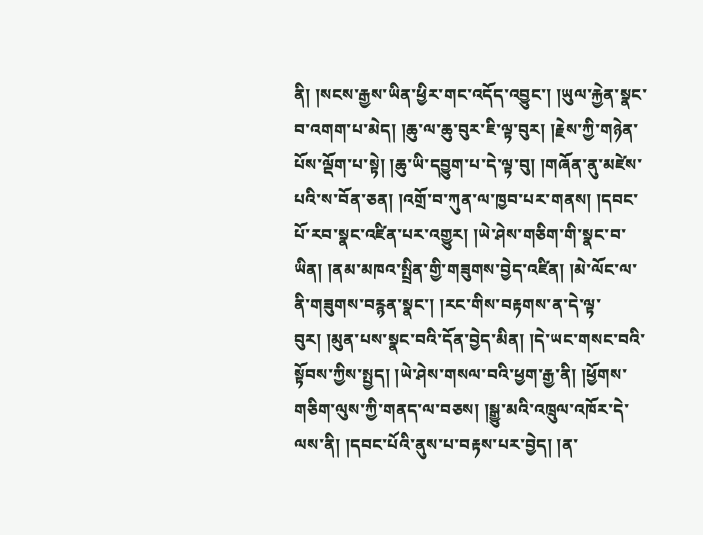ནི། །སངས་རྒྱས་ཡིན་ཕྱིར་གང་འདོད་འབྱུང་། །ཡུལ་རྐྱེན་སྣང་བ་འགག་པ་མེད། །ཆུ་ལ་ཆུ་བུར་ཇི་ལྟ་བུར། །རྗེས་ཀྱི་གཉེན་པོས་ལྡོག་པ་སྟེ། །ཆུ་ཡི་དབྱུག་པ་དེ་ལྟ་བུ། །གཞོན་ནུ་མཛེས་པའི་ས་བོན་ཅན། །འགྲོ་བ་ཀུན་ལ་ཁྱབ་པར་གནས། །དབང་པོ་རབ་སྣང་འཛིན་པར་འགྱུར། །ཡེ་ཤེས་གཅིག་གི་སྣང་བ་ཡིན། །ནམ་མཁའ་སྤྲིན་གྱི་གཟུགས་བྱེད་འཛིན། །མེ་ལོང་ལ་ནི་གཟུགས་བརྙན་སྣང་། །རང་གིས་བརྟགས་ན་དེ་ལྟ་བུར། །མུན་པས་སྣང་བའི་དོན་བྱེད་མིན། །དེ་ཡང་གསང་བའི་སྟོབས་ཀྱིས་སྤྱད། །ཡེ་ཤེས་གསལ་བའི་ཕྱག་རྒྱ་ནི། །ཕྱོགས་གཅིག་ལུས་ཀྱི་གནད་ལ་བཅས། །སྒྱུ་མའི་འཁྲུལ་འཁོར་དེ་ལས་ནི། །དབང་པོའི་ནུས་པ་བརྟས་པར་བྱེད། །ན་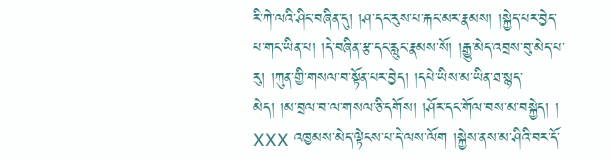རི་ཀེ་ལའི་ཤིང་བཞིན་དུ། །ཤ་དང་རུས་པ་རྐང་མར་རྣམས། །སྐྱེད་པར་བྱེད་པ་གང་ཡིན་པ། །དེ་བཞིན་རྩ་དང་རླུང་རྣམས་སོ། །རྒྱུ་མེད་འབྲས་བུ་མེད་པ་རུ། །ཀུན་གྱི་གསལ་བ་སྟོན་པར་བྱེད། །དཔེ་ཡིས་མ་ཡིན་ཐ་སྙད་མེད། །མ་བྲལ་བ་ལ་གསལ་ཅི་དགོས། །ཤོར་དང་གོལ་བས་མ་བསྐྱེད། །
XXX འཁྱམས་མེད་ལྟེངས་པ་དེ་ལས་ལོག །སྐྱེས་ནས་མ་ཤིའི་བར་དོ་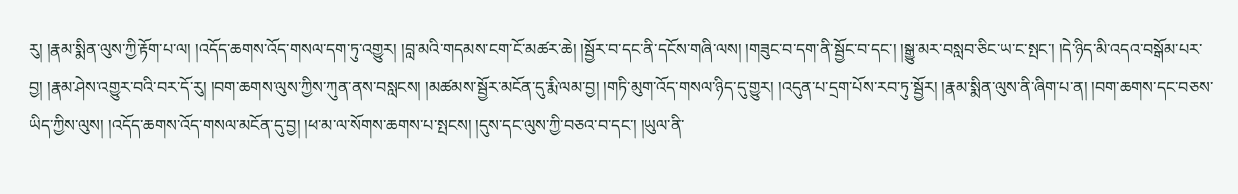རུ། །རྣམ་སྨིན་ལུས་ཀྱི་རྟོག་པ་ལ། །འདོད་ཆགས་འོད་གསལ་དག་ཏུ་འགྱུར། །བླ་མའི་གདམས་ངག་ངོ་མཚར་ཆེ། །སྦྱོར་བ་དང་ནི་དངོས་གཞི་ལས། །གཟུང་བ་དག་ནི་སྦྱོང་བ་དང་། །སྒྱུ་མར་བསླབ་ཅིང་ཡ་ང་སྤང་། །དེ་ཉིད་མི་འདའ་བསྒོམ་པར་བྱ། །རྣམ་ཤེས་འགྱུར་བའི་བར་དོ་རུ། །བག་ཆགས་ལུས་ཀྱིས་ཀུན་ནས་བསླངས། །མཚམས་སྦྱོར་མངོན་དུ་རྨི་ལམ་བྱ། །གཏི་མུག་འོད་གསལ་ཉིད་དུ་གྱུར། །འདུན་པ་དྲག་པོས་རབ་ཏུ་སྦྱོར། །རྣམ་སྨིན་ལུས་ནི་ཞིག་པ་ན། །བག་ཆགས་དང་བཅས་ཡིད་ཀྱིས་ལུས། །འདོད་ཆགས་འོད་གསལ་མངོན་དུ་བྱ། །ཕ་མ་ལ་སོགས་ཆགས་པ་སྤངས། །དུས་དང་ལུས་ཀྱི་བཅའ་བ་དང་། །ཡུལ་ནི་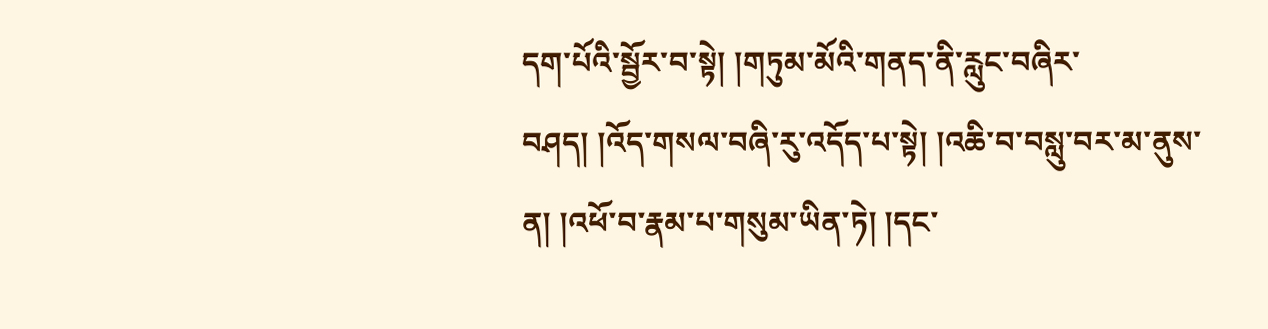དག་པོའི་སྦྱོར་བ་སྟེ། །གཏུམ་མོའི་གནད་ནི་རླུང་བཞིར་བཤད། །འོད་གསལ་བཞི་རུ་འདོད་པ་སྟེ། །འཆི་བ་བསླུ་བར་མ་ནུས་ན། །འཕོ་བ་རྣམ་པ་གསུམ་ཡིན་ཏེ། །དང་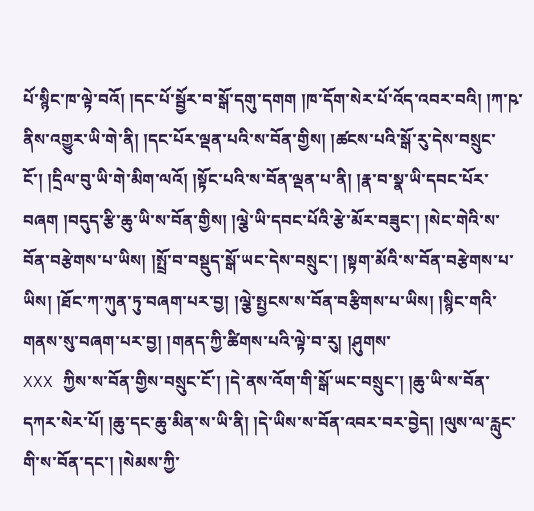པོ་སྙིང་ཁ་ལྟེ་བའོ། །དང་པོ་སྦྱོར་བ་སྒོ་དགུ་དགག །ཁ་དོག་སེར་པོ་འོད་འབར་བའི། །ཀ་ཥ་ནིས་འགྱུར་ཡི་གེ་ནི། །དང་པོར་ལྡན་པའི་ས་བོན་གྱིས། །ཚངས་པའི་སྒོ་རུ་དེས་བསྲུང་ངོ་། །དྲིལ་བུ་ཡི་གེ་མིག་ལའོ། །སྟོང་པའི་ས་བོན་ལྡན་པ་ནི། །རྣ་བ་སྣ་ཡི་དབང་པོར་བཞག །བདུད་རྩི་ཆུ་ཡི་ས་བོན་གྱིས། །ལྕེ་ཡི་དབང་པོའི་རྩེ་མོར་བཟུང་། །སེང་གེའི་ས་བོན་བརྩེགས་པ་ཡིས། །སྤྲོ་བ་བསྡུད་སྒོ་ཡང་དེས་བསྲུང་། །སྟག་མོའི་ས་བོན་བརྩེགས་པ་ཡིས། །ཐོང་ཀ་ཀུན་ཏུ་བཞག་པར་བྱ། །ལྕེ་སྤྱངས་ས་བོན་བརྩིགས་པ་ཡིས། །སྙིང་གའི་གནས་སུ་བཞག་པར་བྱ། །གནད་ཀྱི་ཚིགས་པའི་ལྟེ་བ་རུ། །ཤུགས་
XXX ཀྱིས་ས་བོན་གྱིས་བསྲུང་ངོ་། །དེ་ནས་འོག་གི་སྒོ་ཡང་བསྲུང་། །ཆུ་ཡི་ས་བོན་དཀར་སེར་པོ། །ཆུ་དང་ཆུ་མིན་ས་ཡི་ནི། །དེ་ཡིས་ས་བོན་འབར་བར་བྱེད། །ལུས་ལ་རླུང་གི་ས་བོན་དང་། །སེམས་ཀྱི་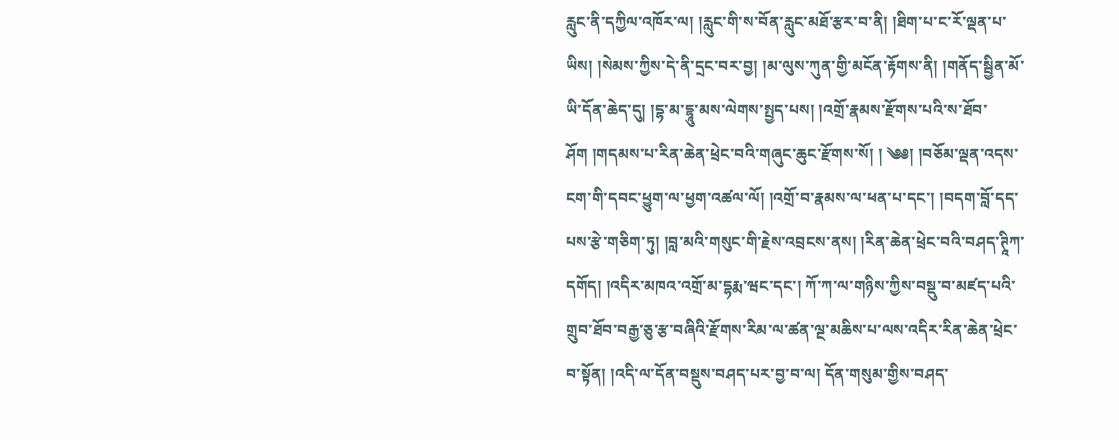རླུང་ནི་དཀྱིལ་འཁོར་ལ། །རླུང་གི་ས་བོན་རླུང་མཐོ་རྩར་བ་ནི། །ཐིག་པ་ང་རོ་ལྡན་པ་ཡིས། །སེམས་ཀྱིས་དེ་ནི་དྲང་བར་བྱ། །མ་ལུས་ཀུན་གྱི་མངོན་རྟོགས་ནི། །གནོད་སྦྱིན་མོ་ཡི་དོན་ཆེད་དུ། །དྷ་མ་དྷཱུ་མས་ལེགས་སྤྱད་པས། །འགྲོ་རྣམས་རྫོགས་པའི་ས་ཐོབ་ཤོག །གདམས་པ་རིན་ཆེན་ཕྲེང་བའི་གཞུང་ཆུང་རྫོགས་སོ། ། ༄༅། །བཅོམ་ལྡན་འདས་ངག་གི་དབང་ཕྱུག་ལ་ཕྱག་འཚལ་ལོ། །འགྲོ་བ་རྣམས་ལ་ཕན་པ་དང་། །བདག་བློ་དད་པས་རྩེ་གཅིག་ཏུ། །བླ་མའི་གསུང་གི་རྗེས་འབྲངས་ནས། །རིན་ཆེན་ཕྲེང་བའི་བཤད་ཊཱིཀ་དགོད། །འདིར་མཁའ་འགྲོ་མ་དྷརྨ་ཝང་དང་། ཀོ་ཀ་ལ་གཉིས་ཀྱིས་བསྡུ་བ་མཛད་པའི་གྲུབ་ཐོབ་བརྒྱ་ཅུ་རྩ་བཞིའི་རྫོགས་རིམ་ལ་ཚན་ལྔ་མཆིས་པ་ལས་འདིར་རིན་ཆེན་ཕྲེང་བ་སྟོན། །འདི་ལ་དོན་བསྡུས་བཤད་པར་བྱ་བ་ལ། དོན་གསུམ་གྱིས་བཤད་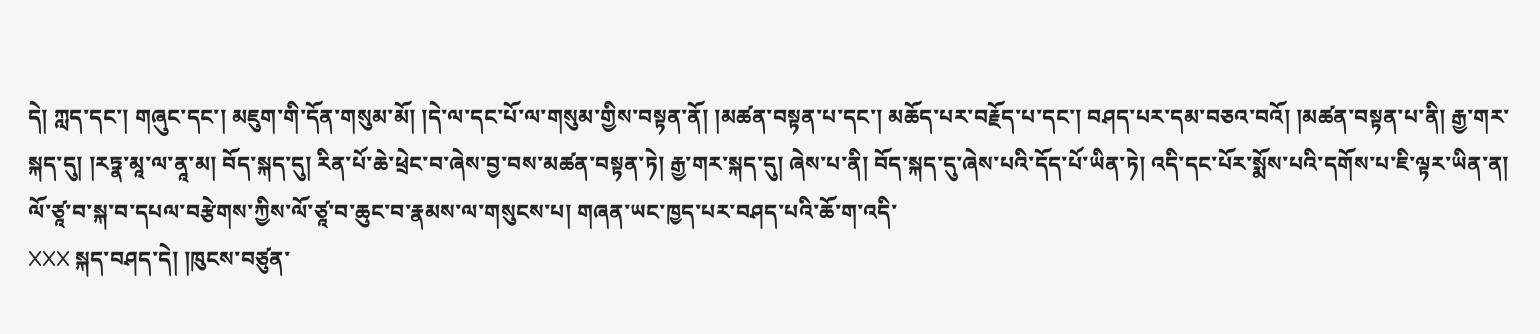དེ། ཀླད་དང་། གཞུང་དང་། མཇུག་གི་དོན་གསུམ་མོ། །དེ་ལ་དང་པོ་ལ་གསུམ་གྱིས་བསྟན་ནོ། །མཚན་བསྟན་པ་དང་། མཆོད་པར་བརྗོད་པ་དང་། བཤད་པར་དམ་བཅའ་བའོ། །མཚན་བསྟན་པ་ནི། རྒྱ་གར་སྐད་དུ། །རཏྣ་མཱ་ལ་ནཱ་མ། བོད་སྐད་དུ། རིན་པོ་ཆེ་ཕྲེང་བ་ཞེས་བྱ་བས་མཚན་བསྟན་ཏེ། རྒྱ་གར་སྐད་དུ། ཞེས་པ་ནི། བོད་སྐད་དུ་ཞེས་པའི་དོད་པོ་ཡིན་ཏེ། འདི་དང་པོར་སྨོས་པའི་དགོས་པ་ཇི་ལྟར་ཡིན་ན། ལོ་ཙཱ་བ་སྐ་བ་དཔལ་བརྩེགས་ཀྱིས་ལོ་ཙཱ་བ་ཆུང་བ་རྣམས་ལ་གསུངས་པ། གཞན་ཡང་ཁྱད་པར་བཤད་པའི་ཆོ་ག་འདི་
XXX སྐད་བཤད་དེ། །ཁུངས་བཙུན་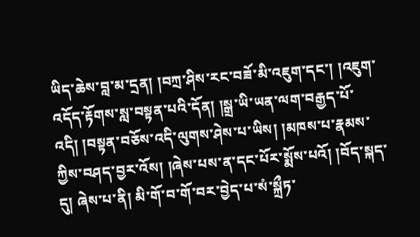ཡིད་ཆེས་བླ་མ་དྲན། །བཀྲ་ཤིས་རང་བཟོ་མི་འཇུག་དང་། །འཇུག་འདོད་རྟོགས་སླ་བསྟན་པའི་དོན། །སྒྲ་ཡི་ཡན་ལག་བརྒྱད་པོ་འདི། །བསྟན་བཅོས་འདི་ལུགས་ཤེས་པ་ཡིས། །མཁས་པ་རྣམས་ཀྱིས་བཤད་བྱར་འོས། །ཞེས་པས་ན་དང་པོར་སྨོས་པའོ། །བོད་སྐད་དུ། ཞེས་པ་ནི། མི་གོ་བ་གོ་བར་བྱེད་པ་སཾ་སྐྲྀཏ་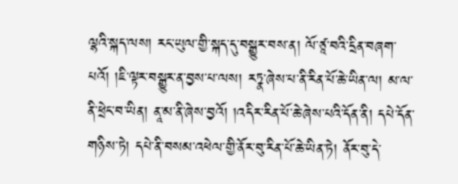ལྷའི་སྐད་ལས། རང་ཡུལ་གྱི་སྐད་དུ་བསྒྱུར་བས་ན། ལོ་ཙཱ་བའི་དྲིན་བཞག་པའོ། །ཇི་ལྟར་བསྒྱུར་ན་བྱས་པ་ལས། རཏྣ་ཞེས་པ་ནི་རིན་པོ་ཆེ་ཡིན་ལ། མ་ལ་ནི་ཕྲེང་བ་ཡིན། ནཱ་མ་ནི་ཞེས་བྱའོ། །འདིར་རིན་པོ་ཆེ་ཞེས་པའི་དོན་ནི། དཔེ་དོན་གཉིས་ཏེ། དཔེ་ནི་བསམ་འཕེལ་གྱི་ནོར་བུ་རིན་པོ་ཆེ་ཡིན་ཏེ། ནོར་བུ་དེ་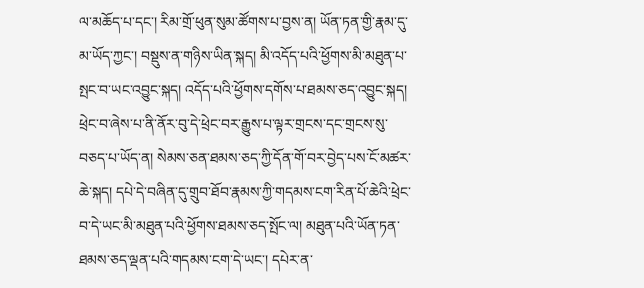ལ་མཆོད་པ་དང་། རིམ་གྲོ་ཕུན་སུམ་ཚོགས་པ་བྱས་ན། ཡོན་ཏན་གྱི་རྣམ་དུ་མ་ཡོད་ཀྱང་། བསྡུས་ན་གཉིས་ཡིན་སྐད། མི་འདོད་པའི་ཕྱོགས་མི་མཐུན་པ་སྤང་བ་ཡང་འབྱུང་སྐད། འདོད་པའི་ཕྱོགས་དགོས་པ་ཐམས་ཅད་འབྱུང་སྐད། ཕྲེང་བ་ཞེས་པ་ནི་ནོར་བུ་དེ་ཕྲེང་བར་རྒྱུས་པ་ལྟར་གྲངས་དང་གྲངས་སུ་བཅད་པ་ཡོད་ན། སེམས་ཅན་ཐམས་ཅད་ཀྱི་དོན་གོ་བར་བྱེད་པས་ངོ་མཚར་ཆེ་སྐད། དཔེ་དེ་བཞིན་དུ་གྲུབ་ཐོབ་རྣམས་ཀྱི་གདམས་ངག་རིན་པོ་ཆེའི་ཕྲེང་བ་དེ་ཡང་མི་མཐུན་པའི་ཕྱོགས་ཐམས་ཅད་སྤོང་ལ། མཐུན་པའི་ཡོན་ཏན་ཐམས་ཅད་ལྡན་པའི་གདམས་ངག་དེ་ཡང་། དཔེར་ན་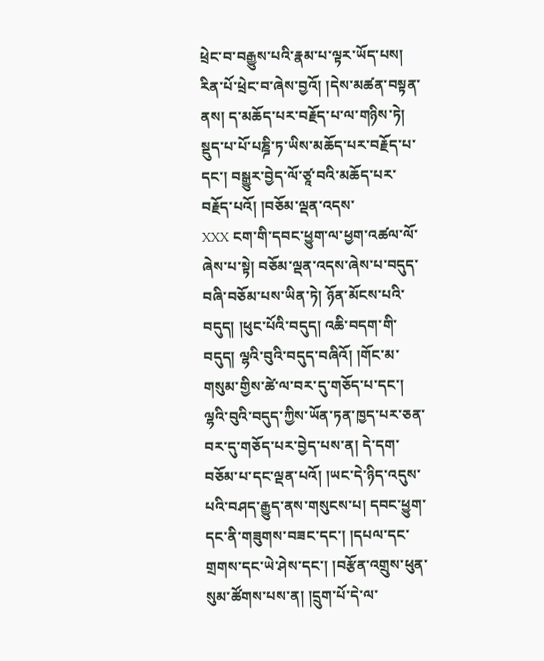ཕྲེང་བ་བརྒྱུས་པའི་རྣམ་པ་ལྟར་ཡོད་པས། རིན་པོ་ཕྲེང་བ་ཞེས་བྱའོ། །དེས་མཚན་བསྟན་ནས། ད་མཆོད་པར་བརྗོད་པ་ལ་གཉིས་ཏེ། སྡུད་པ་པོ་པཎྜི་ཏ་ཡིས་མཆོད་པར་བརྗོད་པ་དང་། བསྒྱུར་བྱེད་ལོ་ཙཱ་བའི་མཆོད་པར་བརྗོད་པའོ། །བཅོམ་ལྡན་འདས་
XXX ངག་གི་དབང་ཕྱུག་ལ་ཕྱག་འཚལ་ལོ་ཞེས་པ་སྟེ། བཅོམ་ལྡན་འདས་ཞེས་པ་བདུད་བཞི་བཅོམ་པས་ཡིན་ཏེ། ཉོན་མོངས་པའི་བདུད། །ཕུང་པོའི་བདུད། འཆི་བདག་གི་བདུད། ལྷའི་བུའི་བདུད་བཞིའོ། །གོང་མ་གསུམ་གྱིས་ཚེ་ལ་བར་དུ་གཅོད་པ་དང་། ལྷའི་བུའི་བདུད་ཀྱིས་ཡོན་ཏན་ཁྱད་པར་ཅན་བར་དུ་གཅོད་པར་བྱེད་པས་ན། དེ་དག་བཅོམ་པ་དང་ལྡན་པའོ། །ཡང་དེ་ཉིད་འདུས་པའི་བཤད་རྒྱུད་ནས་གསུངས་པ། དབང་ཕྱུག་དང་ནི་གཟུགས་བཟང་དང་། །དཔལ་དང་གྲགས་དང་ཡེ་ཤེས་དང་། །བརྩོན་འགྲུས་ཕུན་སུམ་ཚོགས་པས་ན། །དྲུག་པོ་དེ་ལ་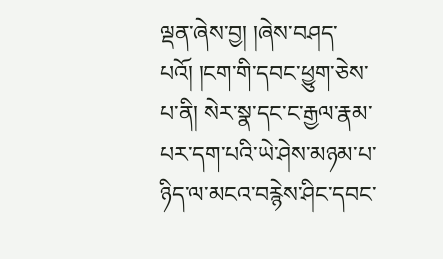ལྡན་ཞེས་བྱ། །ཞེས་བཤད་པའོ། །ངག་གི་དབང་ཕྱུག་ཅེས་པ་ནི། སེར་སྣ་དང་ང་རྒྱལ་རྣམ་པར་དག་པའི་ཡེ་ཤེས་མཉམ་པ་ཉིད་ལ་མངའ་བརྙེས་ཤིང་དབང་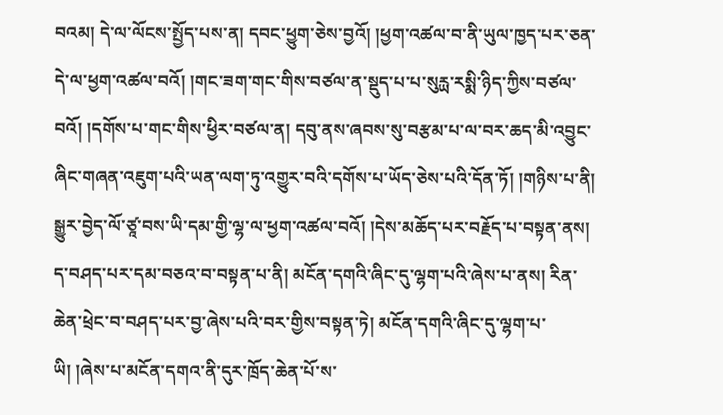བའམ། དེ་ལ་ལོངས་སྤྱོད་པས་ན། དབང་ཕྱུག་ཅེས་བྱའོ། །ཕྱག་འཚལ་བ་ནི་ཡུལ་ཁྱད་པར་ཅན་དེ་ལ་ཕྱག་འཚལ་བའོ། །གང་ཟག་གང་གིས་བཙལ་ན་སྡུད་པ་པ་སུརྻ་རསྨི་ཉིད་ཀྱིས་བཙལ་བའོ། །དགོས་པ་གང་གིས་ཕྱིར་བཙལ་ན། དབུ་ནས་ཞབས་སུ་བརྩམ་པ་ལ་བར་ཆད་མི་འབྱུང་ཞིང་གཞན་འཇུག་པའི་ཡན་ལག་ཏུ་འགྱུར་བའི་དགོས་པ་ཡོད་ཅེས་པའི་དོན་ཏོ། །གཉིས་པ་ནི། སྒྱུར་བྱེད་ལོ་ཙཱ་བས་ཡི་དམ་གྱི་ལྷ་ལ་ཕྱག་འཚལ་བའོ། །དེས་མཆོད་པར་བརྗོད་པ་བསྟན་ནས། ད་བཤད་པར་དམ་བཅའ་བ་བསྟན་པ་ནི། མངོན་དགའི་ཞིང་དུ་ལྷག་པའི་ཞེས་པ་ནས། རིན་ཆེན་ཕྲེང་བ་བཤད་པར་བྱ་ཞེས་པའི་བར་གྱིས་བསྟན་ཏེ། མངོན་དགའི་ཞིང་དུ་ལྷག་པ་ཡི། །ཞེས་པ་མངོན་དགའ་ནི་དུར་ཁྲོད་ཆེན་པོ་ས་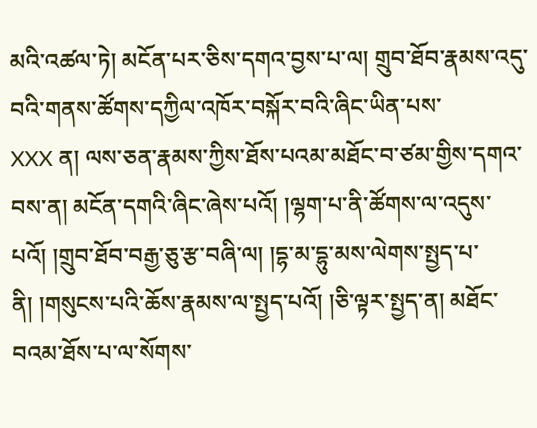མའི་འཚལ་ཏེ། མངོན་པར་ཅིས་དགའ་བྱས་པ་ལ། གྲུབ་ཐོབ་རྣམས་འདུ་བའི་གནས་ཚོགས་དཀྱིལ་འཁོར་བསྐོར་བའི་ཞིང་ཡིན་པས་
XXX ན། ལས་ཅན་རྣམས་ཀྱིས་ཐོས་པའམ་མཐོང་བ་ཙམ་གྱིས་དགའ་བས་ན། མངོན་དགའི་ཞིང་ཞེས་པའོ། །ལྷག་པ་ནི་ཚོགས་ལ་འདུས་པའོ། །གྲུབ་ཐོབ་བརྒྱ་ཅུ་རྩ་བཞི་ལ། །དྷ་མ་དྷུ་མས་ལེགས་སྤྱད་པ་ནི། །གསུངས་པའི་ཆོས་རྣམས་ལ་སྤྱད་པའོ། །ཅི་ལྟར་སྤྱད་ན། མཐོང་བའམ་ཐོས་པ་ལ་སོགས་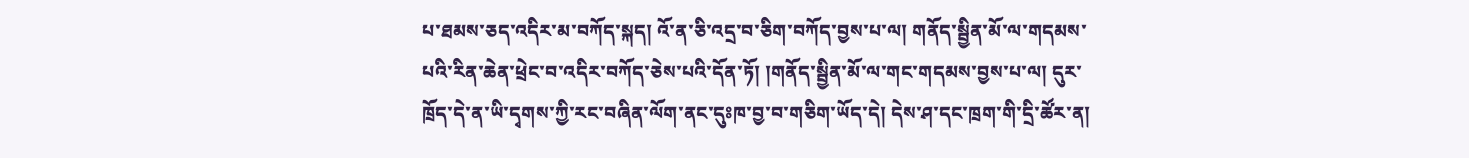པ་ཐམས་ཅད་འདིར་མ་བཀོད་སྐད། འོ་ན་ཅི་འདྲ་བ་ཅིག་བཀོད་བྱས་པ་ལ། གནོད་སྦྱིན་མོ་ལ་གདམས་པའི་རིན་ཆེན་ཕྲེང་བ་འདིར་བཀོད་ཅེས་པའི་དོན་ཏོ། །གནོད་སྦྱིན་མོ་ལ་གང་གདམས་བྱས་པ་ལ། དུར་ཁྲོད་དེ་ན་ཡི་དྭགས་ཀྱི་རང་བཞིན་ལོག་ནང་དུཿཁ་བྱ་བ་གཅིག་ཡོད་དེ། དེས་ཤ་དང་ཁྲག་གི་དྲི་ཚོར་ན།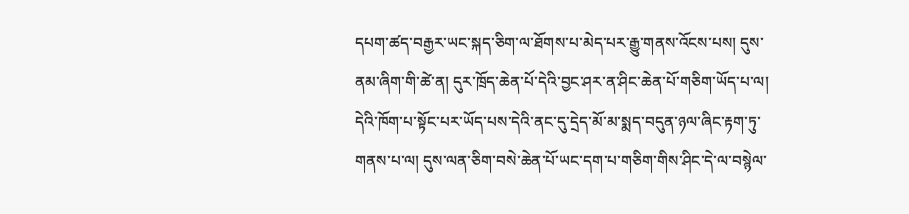དཔག་ཚད་བརྒྱར་ཡང་སྐད་ཅིག་ལ་ཐོགས་པ་མེད་པར་རྒྱུ་གནས་འོངས་པས། དུས་ནམ་ཞིག་གི་ཚེ་ན། དུར་ཁྲོད་ཆེན་པོ་དེའི་བྱང་ཤར་ན་ཤིང་ཆེན་པོ་གཅིག་ཡོད་པ་ལ། དེའི་ཁོག་པ་སྟོང་པར་ཡོད་པས་དེའི་ནང་དུ་དྲེད་མོ་མ་སྨད་བདུན་ཉལ་ཞིང་རྟག་ཏུ་གནས་པ་ལ། དུས་ལན་ཅིག་བསེ་ཆེན་པོ་ཡང་དག་པ་གཅིག་གིས་ཤིང་དེ་ལ་བསྙེལ་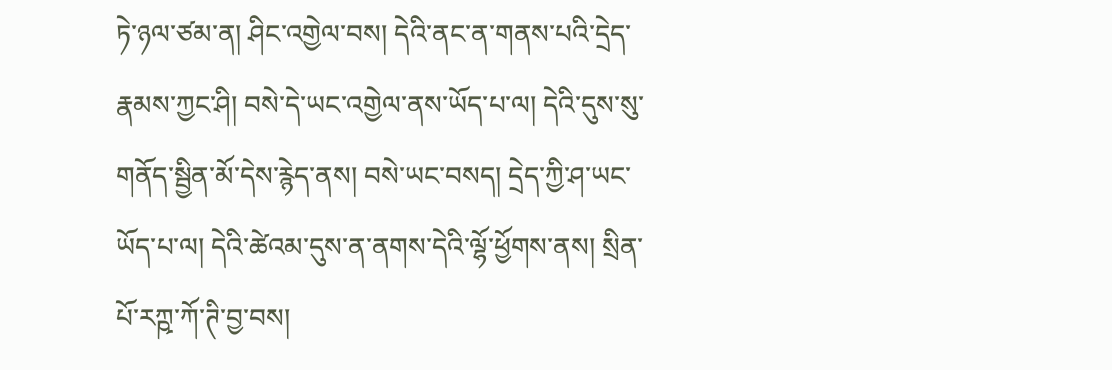ཏེ་ཉལ་ཙམ་ན། ཤིང་འགྱེལ་བས། དེའི་ནང་ན་གནས་པའི་དྲེད་རྣམས་ཀྱང་ཤི། བསེ་དེ་ཡང་འགྱེལ་ནས་ཡོད་པ་ལ། དེའི་དུས་སུ་གནོད་སྦྱིན་མོ་དེས་རྙེད་ནས། བསེ་ཡང་བསད། དྲེད་ཀྱི་ཤ་ཡང་ཡོད་པ་ལ། དེའི་ཚེའམ་དུས་ན་ནགས་དེའི་ལྷོ་ཕྱོགས་ནས། སྲིན་པོ་རཀྵ་ཀོ་ཊི་བྱ་བས།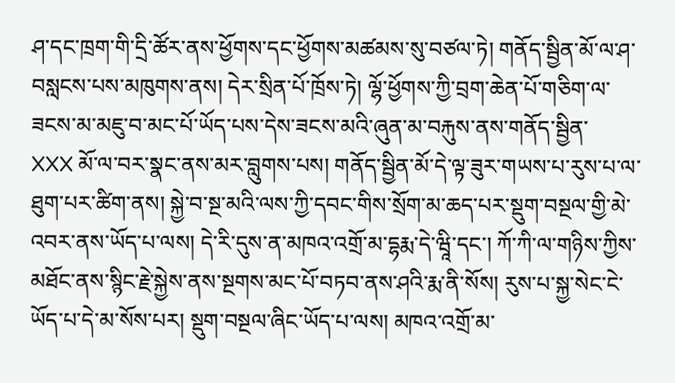ཤ་དང་ཁྲག་གི་དྲི་ཚོར་ནས་ཕྱོགས་དང་ཕྱོགས་མཚམས་སུ་བཙལ་ཏེ། གནོད་སྦྱིན་མོ་ལ་ཤ་བསླངས་པས་མཁུགས་ནས། དེར་སྲིན་པོ་ཁྲོས་ཏེ། ལྷོ་ཕྱོགས་ཀྱི་བྲག་ཆེན་པོ་གཅིག་ལ་ཟངས་མ་མཇུ་བ་མང་པོ་ཡོད་པས་དེས་ཟངས་མའི་ཞུན་མ་བརྐུས་ནས་གནོད་སྦྱིན་
XXX མོ་ལ་བར་སྣང་ནས་མར་བླུགས་པས། གནོད་སྦྱིན་མོ་དེ་ལྟ་ཟུར་གཡས་པ་རུས་པ་ལ་ཐུག་པར་ཚིག་ནས། སྐྱེ་བ་སྔ་མའི་ལས་ཀྱི་དབང་གིས་སྲོག་མ་ཆད་པར་སྡུག་བསྔལ་གྱི་མེ་འབར་ནས་ཡོད་པ་ལས། དེ་རི་དུས་ན་མཁའ་འགྲོ་མ་དྷརྨ་དེ་ཝཱི་དང་། ཀོ་ཀི་ལ་གཉིས་ཀྱིས་མཐོང་ནས་སྙིང་རྗེ་སྐྱེས་ནས་སྔགས་མང་པོ་བཏབ་ནས་ཤའི་རྨ་ནི་སོས། རུས་པ་སྐྱ་སེང་ངེ་ཡོད་པ་དེ་མ་སོས་པར། སྡུག་བསྔལ་ཞིང་ཡོད་པ་ལས། མཁའ་འགྲོ་མ་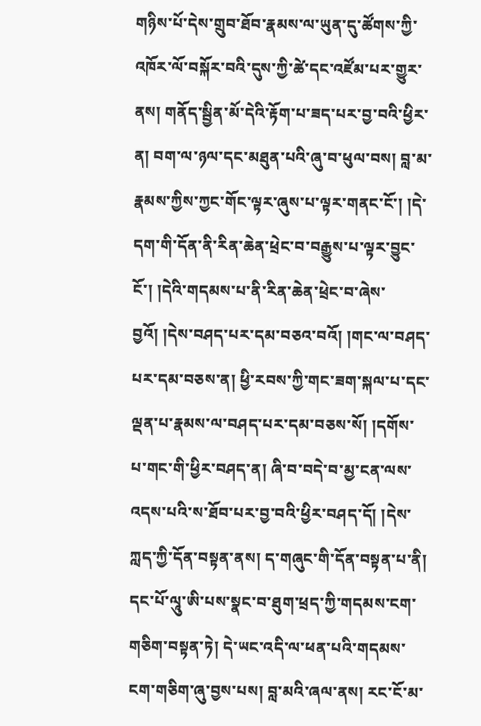གཉིས་པོ་དེས་གྲུབ་ཐོབ་རྣམས་ལ་ཡུན་དུ་ཚོགས་ཀྱི་འཁོར་ལོ་བསྐོར་བའི་དུས་ཀྱི་ཚེ་དང་འཛོམ་པར་གྱུར་ནས། གནོད་སྦྱིན་མོ་དེའི་རྟོག་པ་ཟད་པར་བྱ་བའི་ཕྱིར་ན། བག་ལ་ཉལ་དང་མཐུན་པའི་ཞུ་བ་ཕུལ་བས། བླ་མ་རྣམས་ཀྱིས་ཀྱང་གོང་ལྟར་ཞུས་པ་ལྟར་གནང་ངོ་། །དེ་དག་གི་དོན་ནི་རིན་ཆེན་ཕྲེང་བ་བརྒྱུས་པ་ལྟར་བྱུང་ངོ་། །དེའི་གདམས་པ་ནི་རིན་ཆེན་ཕྲེང་བ་ཞེས་བྱའོ། །དེས་བཤད་པར་དམ་བཅའ་བའོ། །གང་ལ་བཤད་པར་དམ་བཅས་ན། ཕྱི་རབས་ཀྱི་གང་ཟག་སྐལ་པ་དང་ལྡན་པ་རྣམས་ལ་བཤད་པར་དམ་བཅས་སོ། །དགོས་པ་གང་གི་ཕྱིར་བཤད་ན། ཞི་བ་བདེ་བ་མྱ་ངན་ལས་འདས་པའི་ས་ཐོབ་པར་བྱ་བའི་ཕྱིར་བཤད་དོ། །དེས་ཀླད་ཀྱི་དོན་བསྟན་ནས། ད་གཞུང་གི་དོན་བསྟན་པ་ནི། དང་པོ་ལཱུ་ཨི་པས་སྣང་བ་ཐུག་ཕྲད་ཀྱི་གདམས་ངག་གཅིག་བསྟན་ཏེ། དེ་ཡང་འདི་ལ་ཕན་པའི་གདམས་ངག་གཅིག་ཞུ་བྱས་པས། བླ་མའི་ཞལ་ནས། རང་ངོ་མ་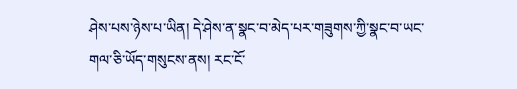ཤེས་པས་ཉེས་པ་ཡིན། དེ་ཤེས་ན་སྣང་བ་མེད་པར་གཟུགས་ཀྱི་སྣང་བ་ཡང་གལ་ཅི་ཡོད་གསུངས་ནས། རང་ངོ་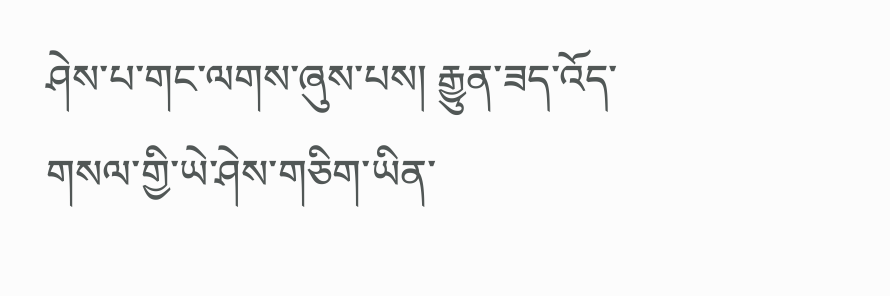ཤེས་པ་གང་ལགས་ཞུས་པས། རྒྱུན་ཟད་འོད་གསལ་གྱི་ཡེ་ཤེས་གཅིག་ཡིན་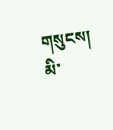གསུངས། མི་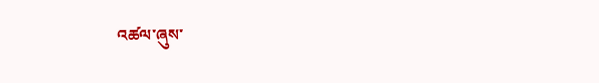འཚལ་ཞུས་